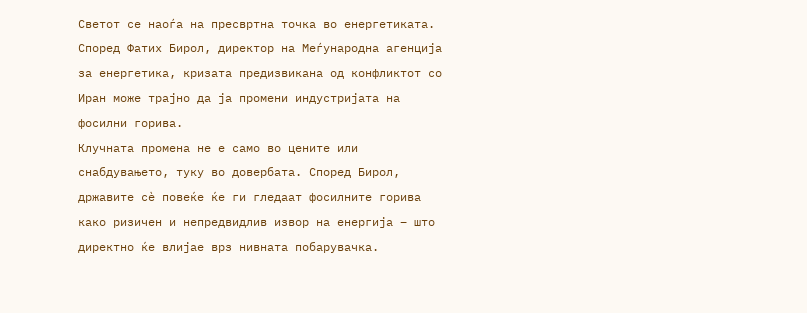Светот се наоѓа на пресвртна точка во енергетиката. Според Фатих Бирол, директор на Меѓународна агенција за енергетика, кризата предизвикана од конфликтот со Иран може трајно да ја промени индустријата на фосилни горива.
Клучната промена не е само во цените или снабдувањето, туку во довербата. Според Бирол, државите сè повеќе ќе ги гледаат фосилните горива како ризичен и непредвидлив извор на енергија – што директно ќе влијае врз нивната побарувачка.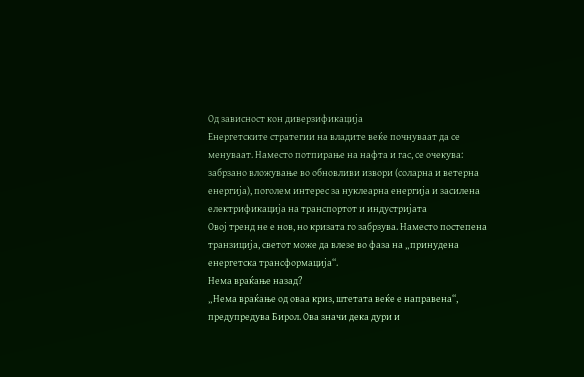Од зависност кон диверзификација
Енергетските стратегии на владите веќе почнуваат да се менуваат. Наместо потпирање на нафта и гас, се очекува: забрзано вложување во обновливи извори (соларна и ветерна енергија), поголем интерес за нуклеарна енергија и засилена електрификација на транспортот и индустријата
Овој тренд не е нов, но кризата го забрзува. Наместо постепена транзиција, светот може да влезе во фаза на „принудена енергетска трансформација“.
Нема враќање назад?
„Нема враќање од оваа криз, штетата веќе е направена“, предупредува Бирол. Ова значи дека дури и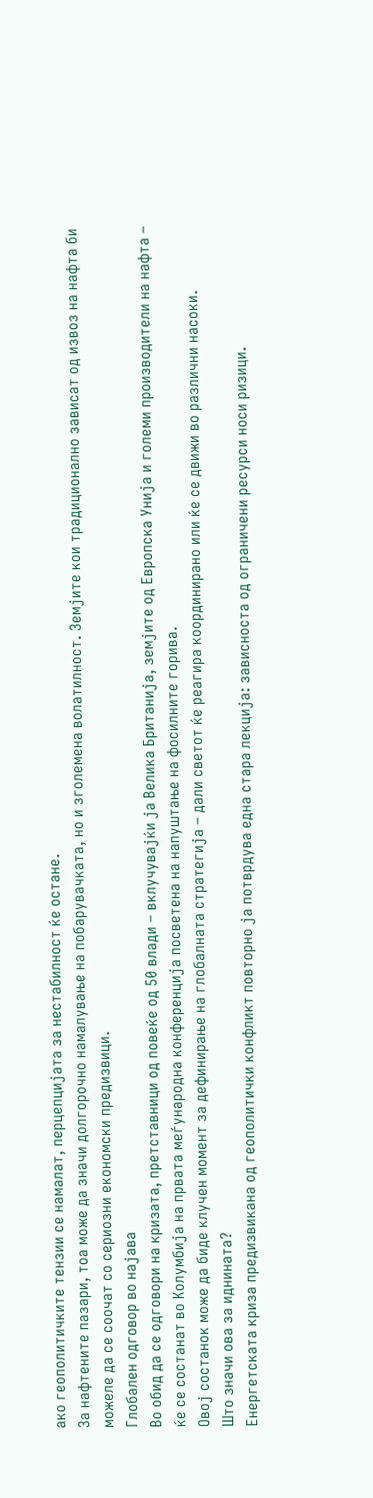ако геополитичките тензии се намалат, перцепцијата за нестабилност ќе остане.
За нафтените пазари, тоа може да значи долгорочно намалување на побарувачката, но и зголемена волатилност. Земјите кои традиционално зависат од извоз на нафта би можеле да се соочат со сериозни економски предизвици.
Глобален одговор во најава
Во обид да се одговори на кризата, претставници од повеќе од 50 влади – вклучувајќи ја Велика Британија, земјите од Европска Унија и големи производители на нафта – ќе се состанат во Колумбија на првата меѓународна конференција посветена на напуштање на фосилните горива.
Овој состанок може да биде клучен момент за дефинирање на глобалната стратегија – дали светот ќе реагира координирано или ќе се движи во различни насоки.
Што значи ова за иднината?
Енергетската криза предизвикана од геополитички конфликт повторно ја потврдува една стара лекција: зависноста од ограничени ресурси носи ризици.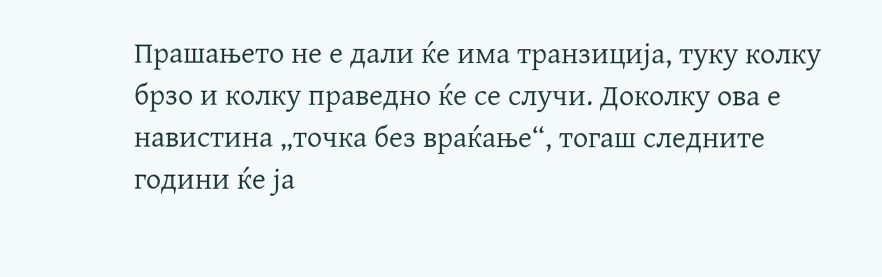Прашањето не е дали ќе има транзиција, туку колку брзо и колку праведно ќе се случи. Доколку ова е навистина „точка без враќање“, тогаш следните години ќе ја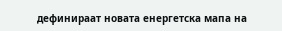дефинираат новата енергетска мапа на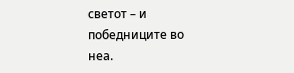светот – и победниците во неа.